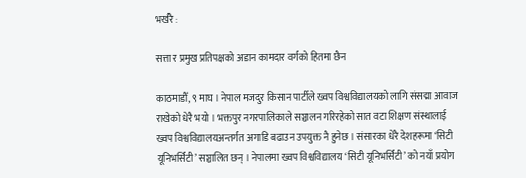भर्खरै :

सत्ता र प्रमुख प्रतिपक्षको अडान कामदार वर्गको हितमा छैन

काठमाडौँ, ९ माघ । नेपाल मजदुर किसान पार्टीले ख्वप विश्वविद्यालयको लागि संसद्मा आवाज राखेको धेरै भयो । भक्तपुर नगरपालिकाले सञ्चालन गरिरहेको सात वटा शिक्षण संस्थालाई ख्वप विश्वविद्यालयअन्तर्गत अगाडि बढाउन उपयुक्त नै हुनेछ । संसारका धेरै देशहरूमा ‘सिटी यूनिभर्सिटी’ सञ्चालित छन् । नेपालमा ख्वप विश्वविद्यालय ‘सिटी यूनिभर्सिटी’ को नयाँ प्रयोग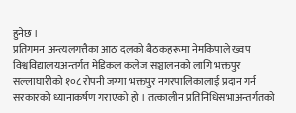हुनेछ ।
प्रतिगमन अन्त्यलगत्तैका आठ दलको बैठकहरूमा नेमकिपाले ख्वप विश्वविद्यालयअन्तर्गत मेडिकल कलेज सञ्चालनको लागि भक्तपुर सल्लाघारीको १०८ रोपनी जग्गा भक्तपुर नगरपालिकालाई प्रदान गर्न सरकारको ध्यानाकर्षण गराएको हो । तत्कालीन प्रतिनिधिसभाअन्तर्गतको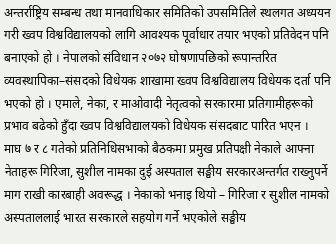अन्तर्राष्ट्रिय सम्बन्ध तथा मानवाधिकार समितिको उपसमितिले स्थलगत अध्ययन गरी ख्वप विश्वविद्यालयको लागि आवश्यक पूर्वाधार तयार भएको प्रतिवेदन पनि बनाएको हो । नेपालको संविधान २०७२ घोषणापछिको रूपान्तरित व्यवस्थापिका–संसदको विधेयक शाखामा ख्वप विश्वविद्यालय विधेयक दर्ता पनि भएको हो । एमाले, नेका, र माओवादी नेतृत्वको सरकारमा प्रतिगामीहरूको प्रभाव बढेको हुँदा ख्वप विश्वविद्यालयको विधेयक संसदबाट पारित भएन ।
माघ ७ र ८ गतेको प्रतिनिधिसभाको बैठकमा प्रमुख प्रतिपक्षी नेकाले आफ्ना नेताहरू गिरिजा, सुशील नामका दुई अस्पताल सङ्घीय सरकारअन्तर्गत राख्नुपर्ने माग राखी कारबाही अवरूद्ध । नेकाको भनाइ थियो – गिरिजा र सुशील नामको अस्पताललाई भारत सरकारले सहयोग गर्ने भएकोले सङ्घीय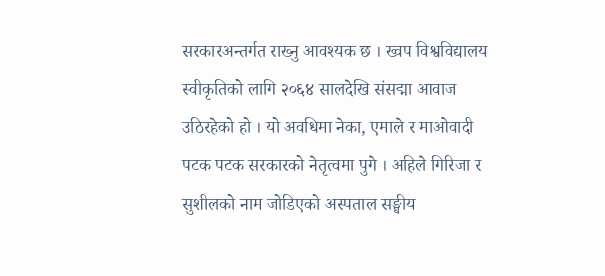सरकारअन्तर्गत राख्नु आवश्यक छ । ख्वप विश्वविद्यालय स्वीकृतिको लागि २०६४ सालदेखि संसद्मा आवाज उठिरहेको हो । यो अवधिमा नेका, एमाले र माओवादी पटक पटक सरकारको नेतृत्वमा पुगे । अहिले गिरिजा र सुशीलको नाम जोडिएको अस्पताल सङ्घीय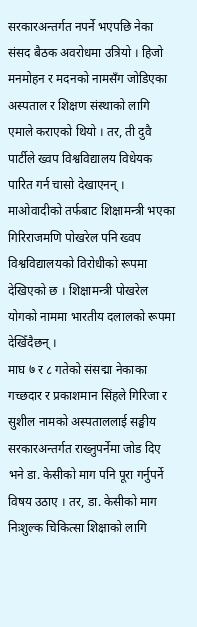सरकारअन्तर्गत नपर्ने भएपछि नेका संसद बैठक अवरोधमा उत्रियो । हिजो मनमोहन र मदनको नामसँग जोडिएका अस्पताल र शिक्षण संस्थाको लागि एमाले कराएको थियो । तर, ती दुवै पार्टीले ख्वप विश्वविद्यालय विधेयक पारित गर्न चासो देखाएनन् । माओवादीको तर्फबाट शिक्षामन्त्री भएका गिरिराजमणि पोखरेल पनि ख्वप विश्वविद्यालयको विरोधीको रूपमा देखिएको छ । शिक्षामन्त्री पोखरेल योगको नाममा भारतीय दलालको रूपमा देखिँदैछन् ।
माघ ७ र ८ गतेको संसद्मा नेकाका गच्छदार र प्रकाशमान सिंहले गिरिजा र सुशील नामको अस्पताललाई सङ्घीय सरकारअन्तर्गत राख्नुपर्नेमा जोड दिए भने डा. केसीको माग पनि पूरा गर्नुपर्ने विषय उठाए । तर, डा. केसीको माग निःशुल्क चिकित्सा शिक्षाको लागि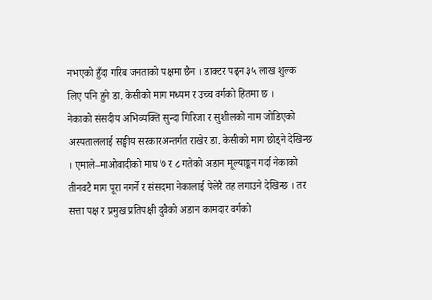नभएको हुँदा गरिब जनताको पक्षमा छैन । डाक्टर पढ्न ३५ लाख शुल्क लिए पनि हुने डा. केसीको माग मध्यम र उच्च वर्गको हितमा छ ।
नेकाको संसदीय अभिव्यक्ति सुन्दा गिरिजा र सुशीलको नाम जोडिएको अस्पताललाई सङ्घीय सरकारअन्तर्गत राखेर डा. केसीको माग छोड्ने देखिन्छ । एमाले–माओवादीको माघ ७ र ८ गतेको अडान मूल्याङ्कन गर्दा नेकाको तीनवटै माग पूरा नगर्ने र संसदमा नेकालाई पेलेरै तह लगाउने देखिन्छ । तर सत्ता पक्ष र प्रमुख प्रतिपक्षी दुवैको अडान कामदार वर्गको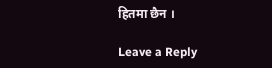हितमा छैन ।

Leave a Reply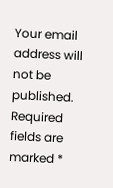Your email address will not be published. Required fields are marked *